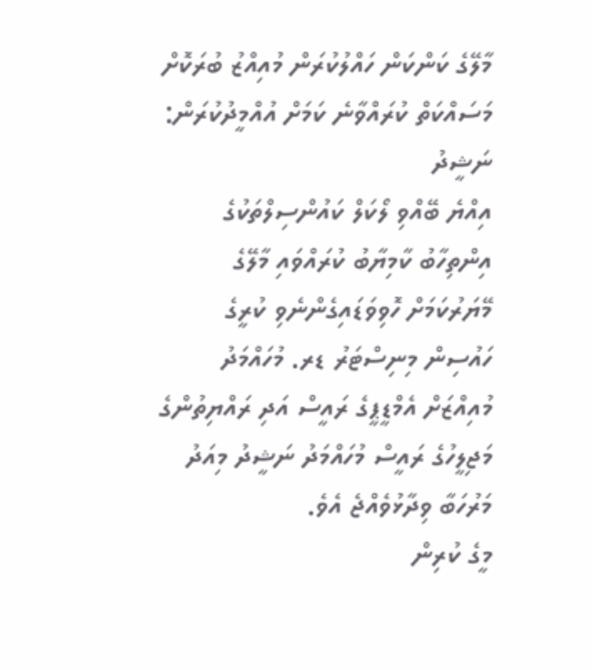މާލޭގެ ކަންކަން ހައްލުކުރަން މުއިއްޒު ބުރަކޮށް މަސައްކަތް ކުރައްވާނެ ކަމަށް އުއްމީދުކުރަން: ނަޝީދު
އިއްޔެ ބޭއްވި ލޯކަލް ކައުންސިލްތަކުގެ އިންތިހާބު ކާމިޔާބު ކުރައްވައި މާލޭގެ މޭޔަރުކަމަށް ހޮވިވަޑައިގެންނެވި ކުރީގެ ހައުސިން މިނިސްޓަރު ޑރ. މުހައްމަދު މުއިއްޒަށް އެމްޑީޕީގެ ރައީސް އަދި ރައްޔިތުންގެ މަޖިލީހުގެ ރައީސް މުހައްމަދު ނަޝީދު މިއަދު މަރުހަބާ ވިދާޅުވެއްޖެ އެވެ.
މީގެ ކުރިން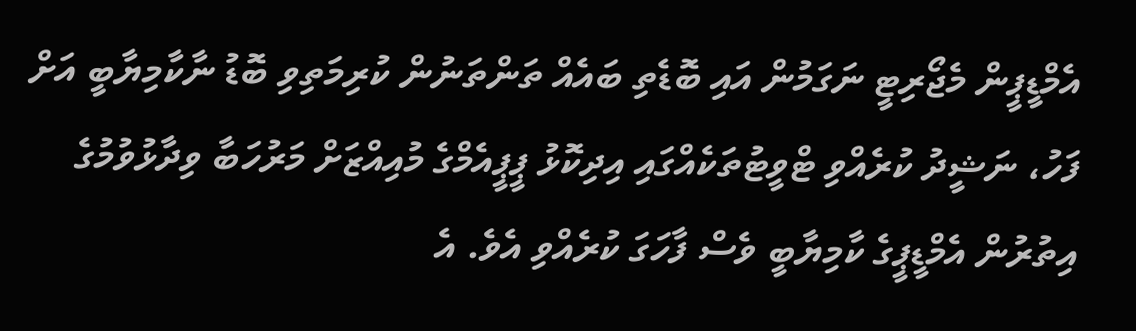އެމްޑީޕީން މެޖޯރިޓީ ނަގަމުން އައި ބޮޑެތި ބައެއް ތަންތަނުން ކުރިމަތިވި ބޮޑު ނާކާމިޔާބީ އަށް ފަހު، ނަޝީދު ކުރެއްވި ޓްވީޓުތަކެއްގައި އިދިކޮޅު ޕީޕީއެމްގެ މުއިއްޒަށް މަރުހަބާ ވިދާޅުވުމުގެ އިތުރުން އެމްޑީޕީގެ ކާމިޔާބީ ވެސް ފާހަގަ ކުރެއްވި އެވެ. އެ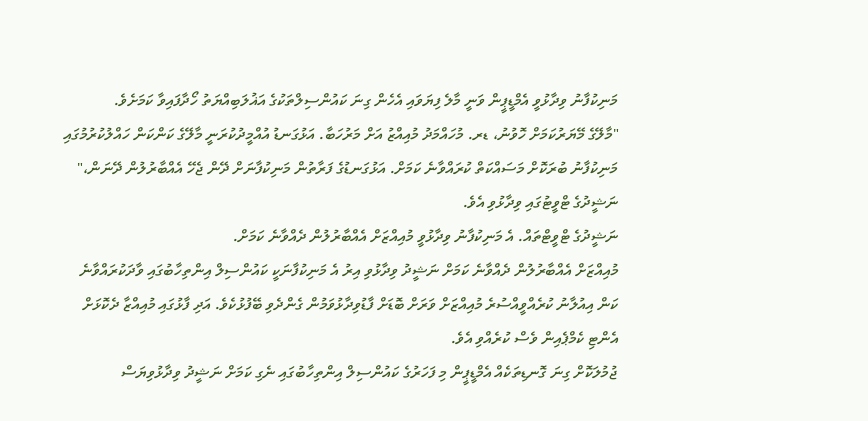މަނިކުފާނު ވިދާޅުވީ އެމްޑީޕީން ވަނީ މާލެ ފިޔަވައި އެހެން ގިނަ ކައުންސިލްތަކުގެ އަޣުލަބިއްޔަތު ހޯދާފައިވާ ކަމަށެވެ.
"މާލޭގެ މޭޔަރުކަމަށް ހޮވުނު، ޑރ. މުހައްމަދު މުއިއްޒު އަށް މަރުހަބާ. އަޅުގަނޑު އުއްމީދުކުރަނީ މާލޭގެ ކަންކަން ހައްލުކުރުމުގައި މަނިކުފާނު ބުރަކޮށް މަސައްކަތް ކުރައްވާނެ ކަމަށް. އަޅުގަނޑުގެ ފަރާތުން މަނިކުފާނަށް ދޭން ޖެހޭ އެއްބާރުލުން ދޭނަން،" ނަޝީދުގެ ޓްވީޓުގައި ވިދާޅުވި އެވެ.
ނަޝީދުގެ ޓްވީޓްތައް. އެ މަނިކުފާނު ވިދާޅުވީ މުއިއްޒަށް އެއްބާރުލުން ދެއްވާނެ ކަމަށް.
މުއިއްޒަށް އެއްބާރުލުން ދެއްވާނެ ކަމަށް ނަޝީދު ވިދާޅުވި އިރު އެ މަނިކުފާނަކީ ކައުންސިލް އިންތިހާބުގައި ވާދަކުރައްވާނެ ކަން އިއުލާނު ކުރެއްވީއްސުރެ މުއިއްޒަށް ވަރަށް ބޮޑަށް ފާޑުވިދާޅުވަމުން ގެންދެވި ބޭފުޅުކެވެ. އަދި ފާޅުގައި މުއިއްޒާ ދެކޮޅަށް އެންޓި ކެމްޕެއިން ވެސް ކުރެއްވި އެވެ.
ޖުމުލަކޮށް ގިނަ ގޮނޑިތަކެއް އެމްޑީޕީން މި ފަހަރުގެ ކައުންސިލް އިންތިހާބުގައި ނެގި ކަމަށް ނަޝީދު ވިދާޅުވިޔަސް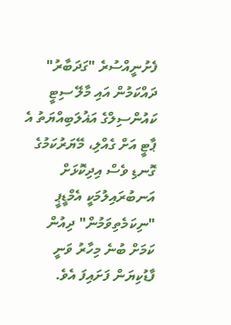ފެށުނީއްސުރެ "ގަދަބާރު" ދައްކަމުން އައި މާލޭ ސިޓީ ކައުންސިލްގެ އަޣުލަބިއްޔަތު އެ ޕާޓީ އަށް ގެއްލި، މޭޔަރުކަމުގެ ގޮނޑި ވެސް އިދިކޮޅަށް އަނބުރައިލުމަކީ އެމްޑީޕީ "ނިކަމެތިވަމުން" ދިއުން ކަމަށް ބުނެ މިހާރު ވަނީ ފާޑުކިޔަން ފަށައިފަ އެވެ.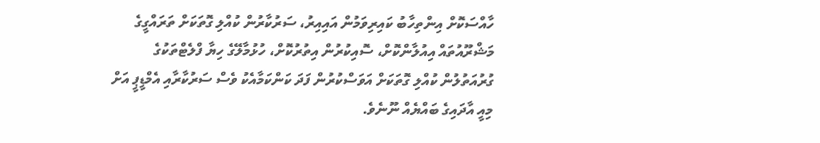ހާއްސަކޮށް އިންތިހާބު ކައިރިވަމުން އައިއިރު، ސަރުކާރުން ކުއްލި ގޮތަކަށް ތަރައްގީގެ މަޝްރޫއުތައް އިއުލާންކޮށް، ސޮއިކުރުން އިތުރުކޮށް، ހުޅުމާލޭގެ ހިޔާ ފްލެޓްތަކުގެ ގުރުއަތުލުން ކުއްލި ގޮތަކަށް އަވަސްކުރުން ފަދަ ކަންކަމާއެކު ވެސް ސަރުކާރާއި އެމްޑީޕީ އަށް މިއީ އާދައިގެ ބައްޔެއް ނޫނެވެ.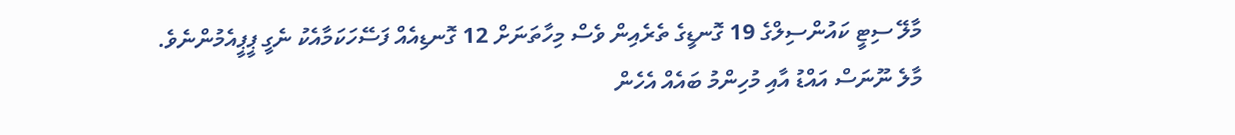މާލޭ ސިޓީ ކައުންސިލްގެ 19 ގޮނޑީގެ ތެރެއިން ވެސް މިހާތަނަށް 12 ގޮނޑިއެއް ފަސޭހަކަމާއެކު ނެގީ ޕީޕީއެމުންނެވެ.
މާލެ ނޫނަސް އައްޑު އާއި މުހިންމު ބައެއް އެހެން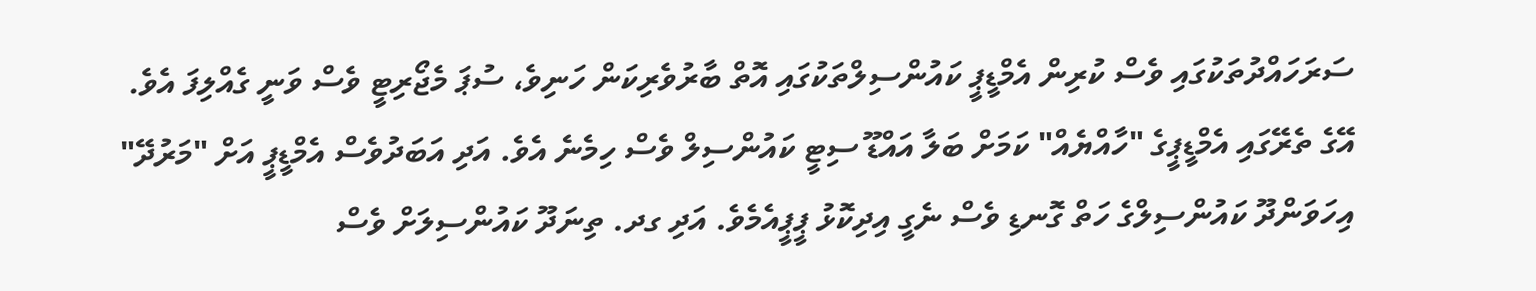ސަރަހައްދުތަކުގައި ވެސް ކުރިން އެމްޑީޕީ ކައުންސިލްތަކުގައި އޮތް ބާރުވެރިކަން ހަނިވެ، ސުޕަ މެޖޯރިޓީ ވެސް ވަނީ ގެއްލިފަ އެވެ. އޭގެ ތެރޭގައި އެމްޑީޕީގެ "ހާއްޔެއް" ކަމަށް ބަލާ އައްޑޫ ސިޓީ ކައުންސިލް ވެސް ހިމެނެ އެވެ. އަދި އަބަދުވެސް އެމްޑީޕީ އަށް "މަރުދޭ" އިހަވަންދޫ ކައުންސިލްގެ ހަތް ގޮނޑި ވެސް ނެގީ އިދިކޮޅު ޕީޕީއެމެވެ. އަދި ގދ. ތިނަދޫ ކައުންސިލަށް ވެސް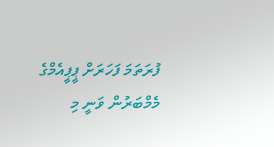ފުރަތަމަ ފަހަރަށް ޕީޕީއެމްގެ މެމްބަރުން ވަނީ މި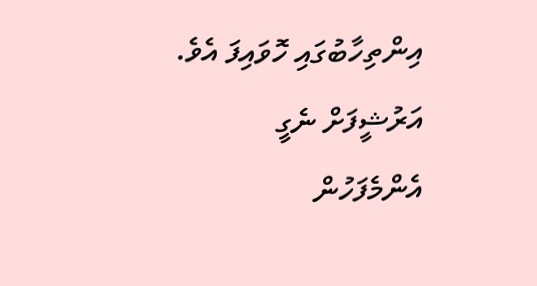އިންތިހާބުގައި ހޮވައިފަ އެވެ.
އަރުޝީފަށް ނެގީ
އެންމެފަހުން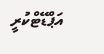އަޕްޑޭޓްކުރީ